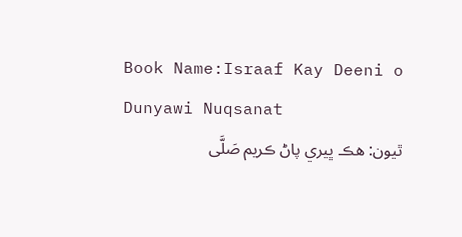Book Name:Israaf Kay Deeni o Dunyawi Nuqsanat
ٿيون: هڪ ڀيري پاڻ ڪريم صَلَّى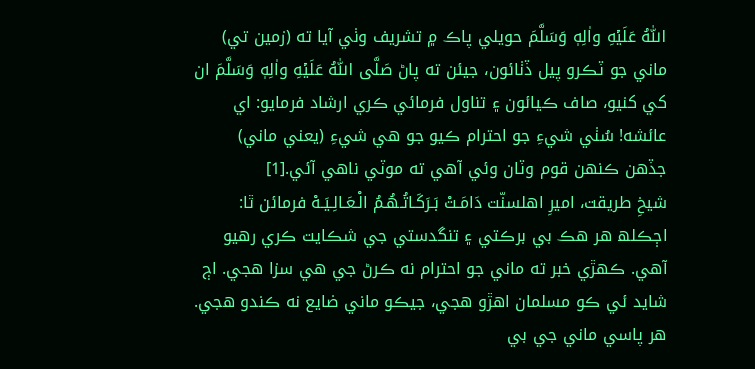اللّٰهُ عَلَيۡهِ واٰلِهٖ وَسَلَّمَ حويلي پاڪ ۾ تشريف وٺي آيا ته (زمين تي) ماني جو ٽڪرو پيل ڏٺائون، جيئن ته پاڻ صَلَّى اللّٰهُ عَلَيۡهِ واٰلِهٖ وَسَلَّمَ ان کي کنيو، صاف ڪيائون ۽ تناول فرمائي ڪري ارشاد فرمايو: اي عائشه! سُٺي شيءِ جو احترام ڪيو جو هي شيءِ (يعني ماني) جڏهن ڪنهن قوم وٽان وئي آهي ته موٽي ناهي آئي.[1]
شيخِ طريقت، اميرِ اهلسنّت دَامَـتْ بَـرَكَـاتُـهُـمُ الْـعَـالِـيَـهْ فرمائن ٿا: اڄڪلھ هر هڪ بي برڪتي ۽ تنگدستي جي شڪايت ڪري رهيو آهي. ڪهڙي خبر ته ماني جو احترام نه ڪرڻ جي هي سزا هجي. اڄ شايد ئي ڪو مسلمان اهڙو هجي، جيڪو ماني ضايع نه ڪندو هجي. هر پاسي ماني جي بي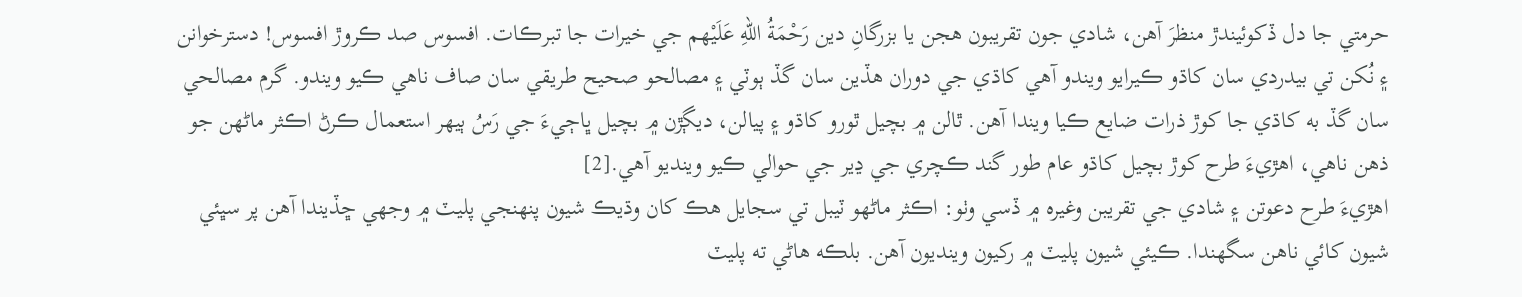حرمتي جا دل ڏکوئيندڙ منظرَ آهن، شادي جون تقريبون هجن يا بزرگانِ دين رَحْمَةُ اللهِ عَلَيْهم جي خيرات جا تبرڪات. افسوس صد ڪروڙ افسوس! دسترخوانن ۽ نُکن تي بيدردي سان کاڌو ڪيرايو ويندو آهي کاڌي جي دوران هڏين سان گڏ ٻوٽي ۽ مصالحو صحيح طريقي سان صاف ناهي ڪيو ويندو. گرم مصالحي سان گڏ به کاڌي جا کوڙ ذرات ضايع ڪيا ويندا آهن. ٿالن ۾ بچيل ٿورو کاڌو ۽ پيالن، ديڳڙن ۾ بچيل ڀاڄيءَ جي رَسُ ٻيهر استعمال ڪرڻ اڪثر ماڻهن جو ذهن ناهي، اهڙيءَ طرح کوڙ بچيل کاڌو عام طور گند ڪچري جي ڍير جي حوالي ڪيو وينديو آهي.[2]
اهڙيءَ طرح دعوتن ۽ شادي جي تقريبن وغيره ۾ ڏسي وٺو: اڪثر ماڻهو ٽيبل تي سجايل هڪ کان وڌيڪ شيون پنهنجي پليٽ ۾ وجهي ڇڏيندا آهن پر سڀئي شيون کائي ناهن سگهندا. ڪيئي شيون پليٽ ۾ رکيون وينديون آهن. بلڪه هاڻي ته پليٽ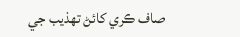صاف ڪري کائڻ تهذيب جي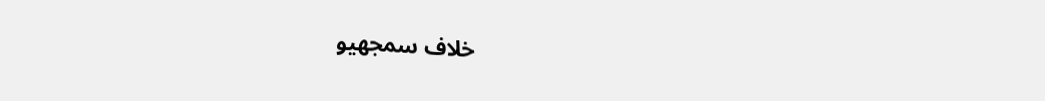خلاف سمجهيو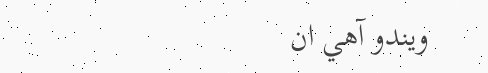ويندو آهي ان